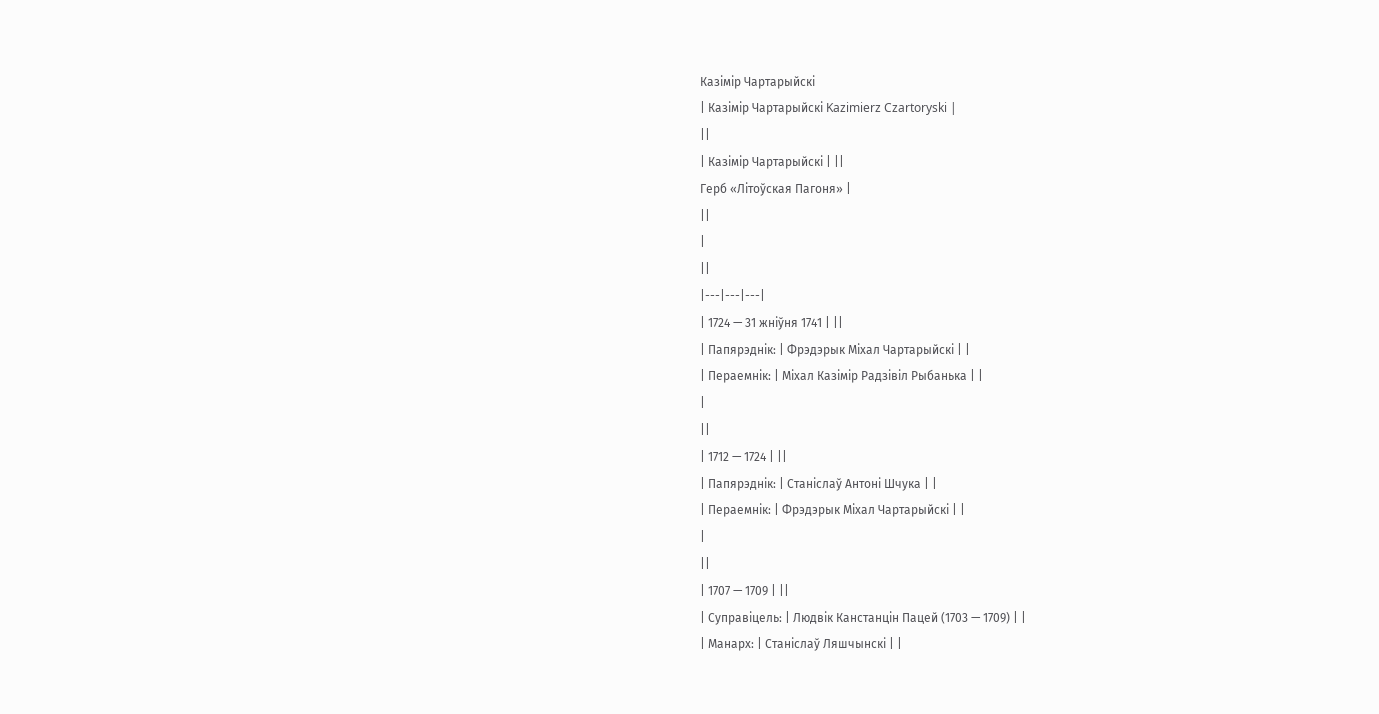Казімір Чартарыйскі
| Казімір Чартарыйскі Kazimierz Czartoryski |
||
| Казімір Чартарыйскі | ||
Герб «Літоўская Пагоня» |
||
|
||
|---|---|---|
| 1724 — 31 жніўня 1741 | ||
| Папярэднік: | Фрэдэрык Міхал Чартарыйскі | |
| Пераемнік: | Міхал Казімір Радзівіл Рыбанька | |
|
||
| 1712 — 1724 | ||
| Папярэднік: | Станіслаў Антоні Шчука | |
| Пераемнік: | Фрэдэрык Міхал Чартарыйскі | |
|
||
| 1707 — 1709 | ||
| Суправіцель: | Людвік Канстанцін Пацей (1703 — 1709) | |
| Манарх: | Станіслаў Ляшчынскі | |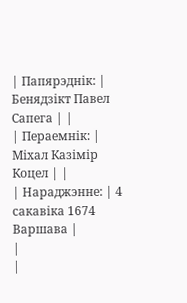| Папярэднік: | Бенядзікт Павел Сапега | |
| Пераемнік: | Міхал Казімір Коцел | |
| Нараджэнне: | 4 сакавіка 1674 Варшава |
|
|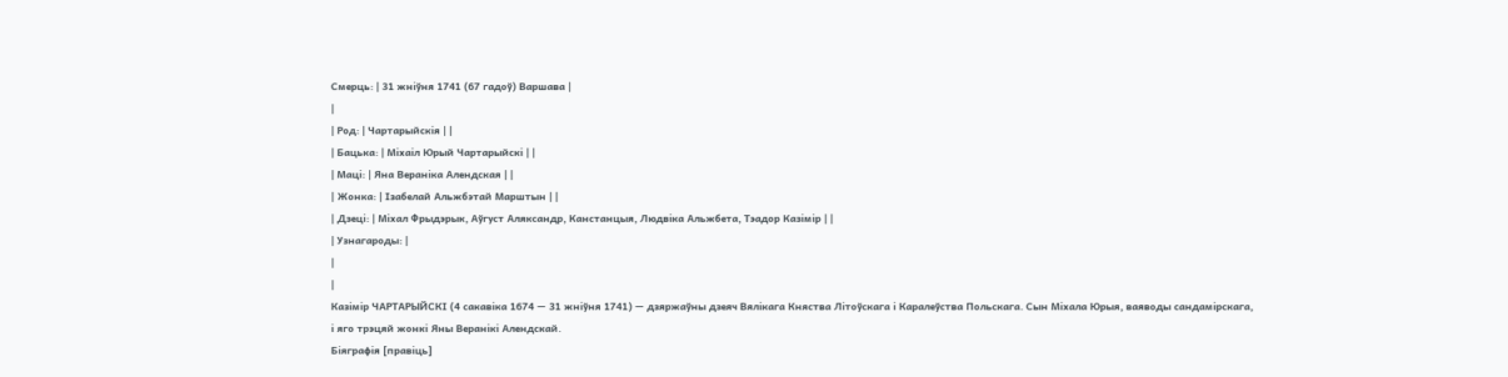Смерць: | 31 жніўня 1741 (67 гадоў) Варшава |
|
| Род: | Чартарыйскія | |
| Бацька: | Міхаіл Юрый Чартарыйскі | |
| Маці: | Яна Вераніка Алендская | |
| Жонка: | Ізабелай Альжбэтай Марштын | |
| Дзеці: | Міхал Фрыдэрык, Аўгуст Аляксандр, Канстанцыя, Людвіка Альжбета, Тэадор Казімір | |
| Узнагароды: |
|
|
Казімір ЧАРТАРЫЙСКІ (4 сакавіка 1674 — 31 жніўня 1741) — дзяржаўны дзеяч Вялікага Княства Літоўскага і Каралеўства Польскага. Сын Міхала Юрыя, ваяводы сандамірскага, і яго трэцяй жонкі Яны Веранікі Алендскай.
Біяграфія [правіць]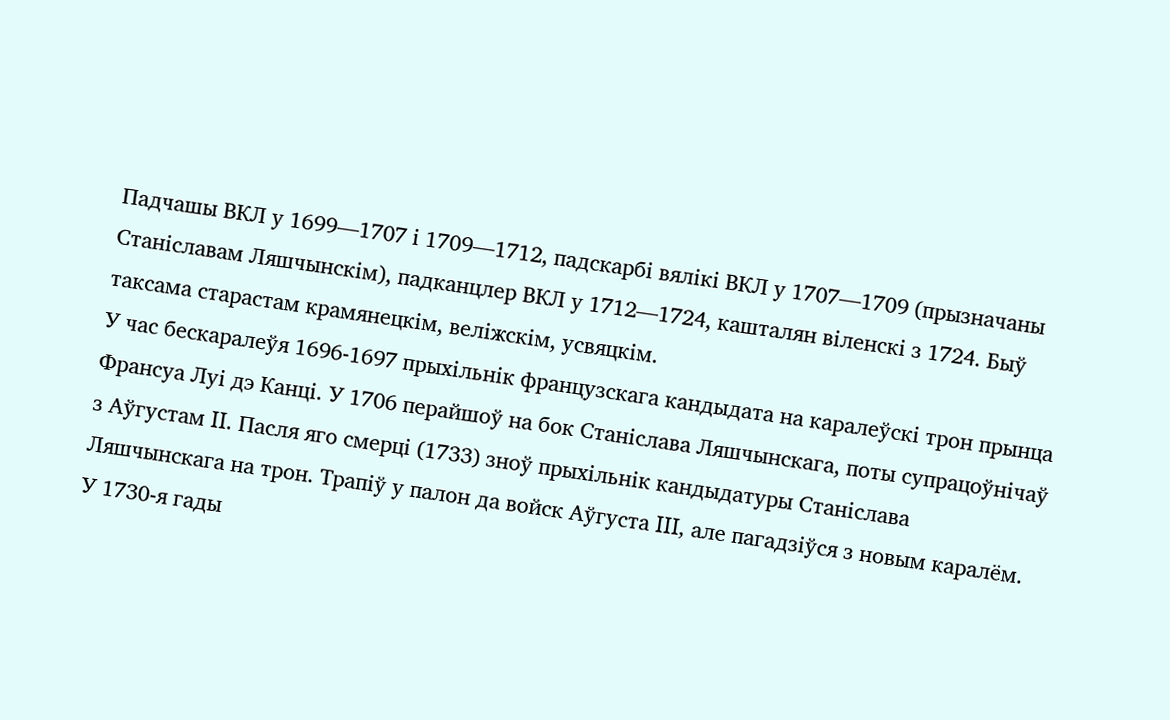Падчашы ВКЛ у 1699—1707 і 1709—1712, падскарбі вялікі ВКЛ у 1707—1709 (прызначаны Станіславам Ляшчынскім), падканцлер ВКЛ у 1712—1724, кашталян віленскі з 1724. Быў таксама старастам крамянецкім, веліжскім, усвяцкім.
У час бескаралеўя 1696-1697 прыхільнік французскага кандыдата на каралеўскі трон прынца Франсуа Луі дэ Канці. У 1706 перайшоў на бок Станіслава Ляшчынскага, поты супрацоўнічаў з Аўгустам II. Пасля яго смерці (1733) зноў прыхільнік кандыдатуры Станіслава Ляшчынскага на трон. Трапіў у палон да войск Аўгуста III, але пагадзіўся з новым каралём. У 1730-я гады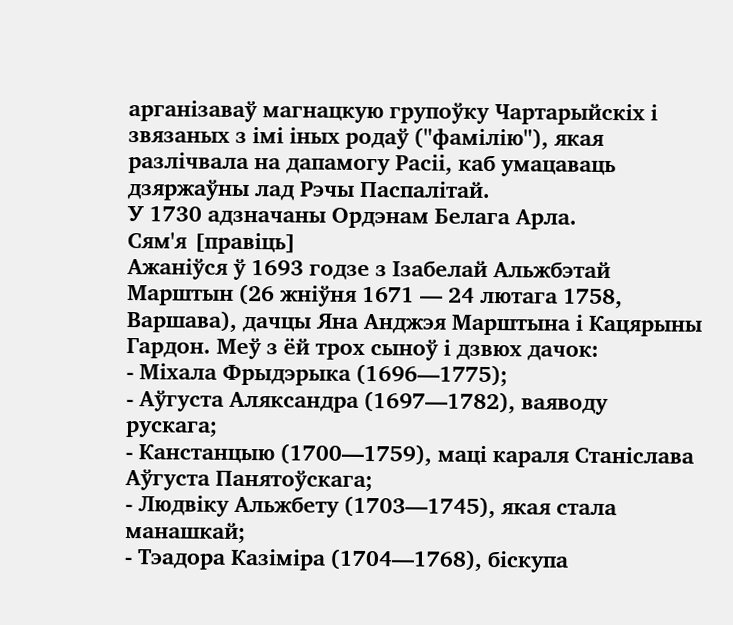арганізаваў магнацкую групоўку Чартарыйскіх і звязаных з імі іных родаў ("фамілію"), якая разлічвала на дапамогу Расіі, каб умацаваць дзяржаўны лад Рэчы Паспалітай.
У 1730 адзначаны Ордэнам Белага Арла.
Сям'я [правіць]
Ажаніўся ў 1693 годзе з Ізабелай Альжбэтай Марштын (26 жніўня 1671 — 24 лютага 1758, Варшава), дачцы Яна Анджэя Марштына і Кацярыны Гардон. Меў з ёй трох сыноў і дзвюх дачок:
- Міхала Фрыдэрыка (1696—1775);
- Аўгуста Аляксандра (1697—1782), ваяводу рускага;
- Канстанцыю (1700—1759), маці караля Станіслава Аўгуста Панятоўскага;
- Людвіку Альжбету (1703—1745), якая стала манашкай;
- Тэадора Казіміра (1704—1768), біскупа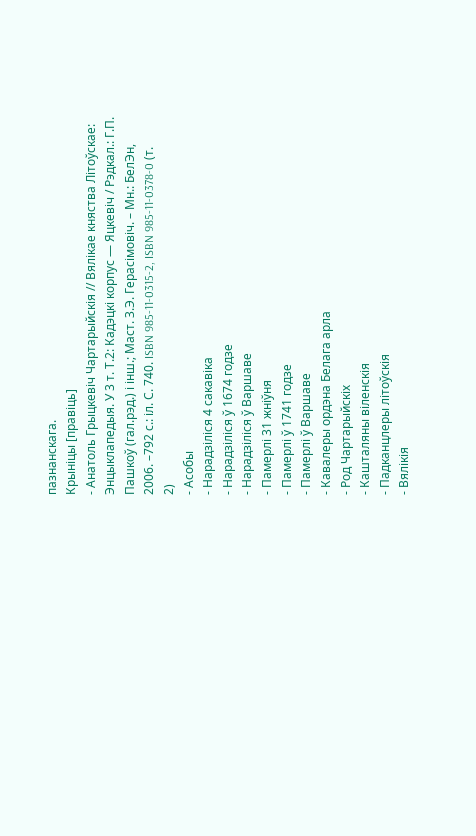пазнанскага.
Крыніцы [правіць]
- Анатоль Грыцкевіч Чартарыйскія // Вялікае княства Літоўскае: Энцыклапедыя. У 3 т. Т.2: Кадэцкі корпус — Яцкевіч / Рэдкал.: Г.П. Пашкоў (гал.рэд.) і інш.; Маст. З.Э. Герасімовіч. – Мн.: БелЭн, 2006. –792 с.: іл. С. 740. ISBN 985-11-0315-2, ISBN 985-11-0378-0 (т. 2)
- Асобы
- Нарадзіліся 4 сакавіка
- Нарадзіліся ў 1674 годзе
- Нарадзіліся ў Варшаве
- Памерлі 31 жніўня
- Памерлі ў 1741 годзе
- Памерлі ў Варшаве
- Кавалеры ордэна Белага арла
- Род Чартарыйскіх
- Кашталяны віленскія
- Падканцлеры літоўскія
- Вялікія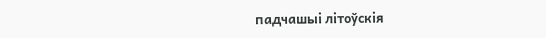падчашыі літоўскія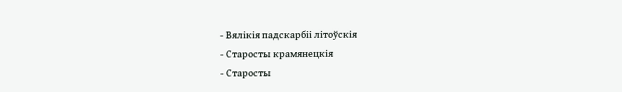- Вялікія падскарбіі літоўскія
- Старосты крамянецкія
- Старосты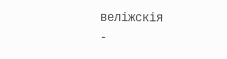веліжскія
-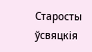Старосты ўсвяцкія